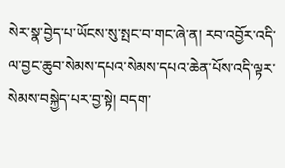སེར་སྣ་བྱེད་པ་ཡོངས་སུ་སྤང་བ་གང་ཞེ་ན། རབ་འབྱོར་འདི་ལ་བྱང་ཆུབ་སེམས་དཔའ་སེམས་དཔའ་ཆེན་པོས་འདི་ལྟར་སེམས་བསྐྱེད་པར་བྱ་སྟེ། བདག་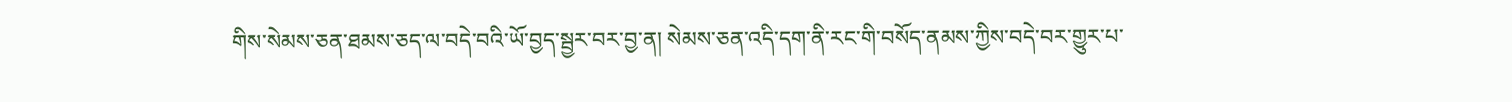གིས་སེམས་ཅན་ཐམས་ཅད་ལ་བདེ་བའི་ཡོ་བྱད་སྦྱར་བར་བྱ་ན། སེམས་ཅན་འདི་དག་ནི་རང་གི་བསོད་ནམས་ཀྱིས་བདེ་བར་གྱུར་པ་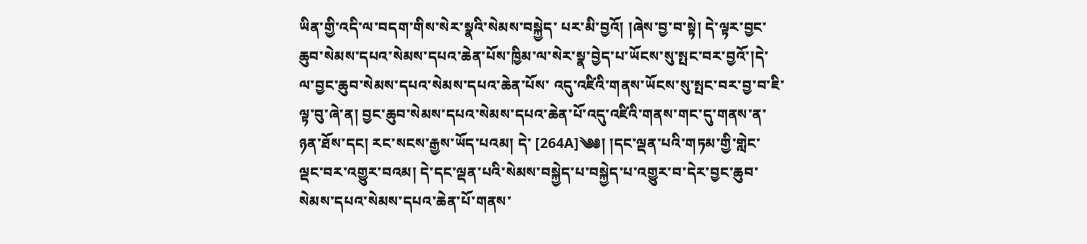ཡིན་གྱི་འདི་ལ་བདག་གིས་སེར་སྣའི་སེམས་བསྐྱེད་ པར་མི་བྱའོ། །ཞེས་བྱ་བ་སྟེ། དེ་ལྟར་བྱང་ཆུབ་སེམས་དཔའ་སེམས་དཔའ་ཆེན་པོས་ཁྱིམ་ལ་སེར་སྣ་བྱེད་པ་ཡོངས་སུ་སྤང་བར་བྱའོ་།དེ་ལ་བྱང་ཆུབ་སེམས་དཔའ་སེམས་དཔའ་ཆེན་པོས་ འདུ་འཛིའི་གནས་ཡོངས་སུ་སྤང་བར་བྱ་བ་ཇི་ལྟ་བུ་ཞེ་ན། བྱང་ཆུབ་སེམས་དཔའ་སེམས་དཔའ་ཆེན་པོ་འདུ་འཛིའི་གནས་གང་དུ་གནས་ན་ཉན་ཐོས་དང། རང་སངས་རྒྱས་ཡོད་པའམ། དེ་ [264A]༄༅། །དང་ལྡན་པའི་གཏམ་གྱི་གླེང་ལྡང་བར་འགྱུར་བའམ། དེ་དང་ལྡན་པའི་སེམས་བསྐྱེད་པ་བསྐྱེད་པ་འགྱུར་བ་དེར་བྱང་ཆུབ་སེམས་དཔའ་སེམས་དཔའ་ཆེན་པོ་གནས་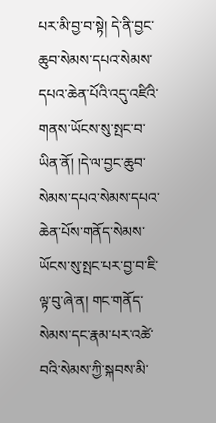པར་མི་བྱ་བ་སྟེ། དེ་ནི་བྱང་ཆུབ་སེམས་དཔའ་སེམས་དཔའ་ཆེན་པོའི་འདུ་འཛིའི་གནས་ཡོངས་སུ་སྤང་བ་ཡིན་ནོ། །དེ་ལ་བྱང་ཆུབ་སེམས་དཔའ་སེམས་དཔའ་ཆེན་པོས་གནོད་སེམས་ ཡོངས་སུ་སྤང་པར་བྱ་བ་ཇི་ལྟ་བུ་ཞེ་ན། གང་གནོད་སེམས་དང་རྣམ་པར་འཚེ་བའི་སེམས་ཀྱི་སྐབས་མི་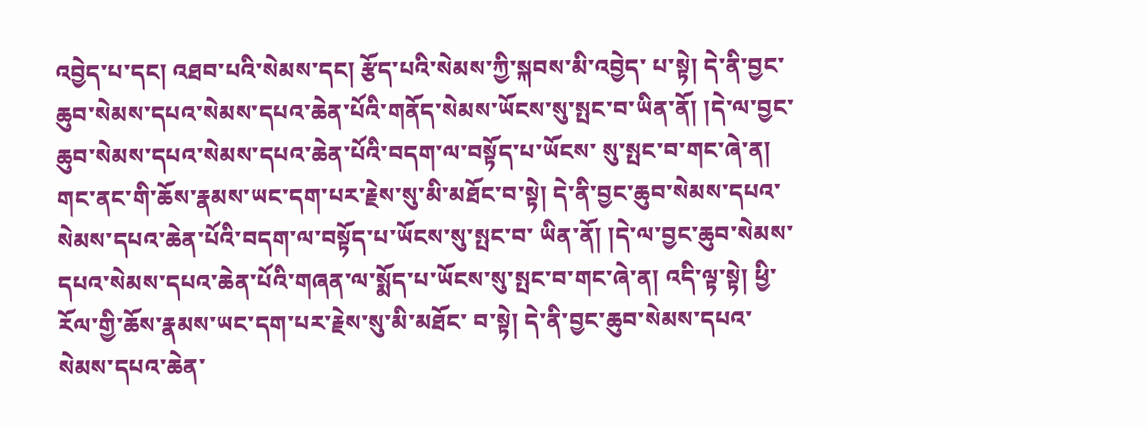འབྱེད་པ་དང། འཐབ་པའི་སེམས་དང། རྩོད་པའི་སེམས་ཀྱི་སྐབས་མི་འབྱེད་ པ་སྟེ། དེ་ནི་བྱང་ཆུབ་སེམས་དཔའ་སེམས་དཔའ་ཆེན་པོའི་གནོད་སེམས་ཡོངས་སུ་སྤང་བ་ཡིན་ནོ། །དེ་ལ་བྱང་ཆུབ་སེམས་དཔའ་སེམས་དཔའ་ཆེན་པོའི་བདག་ལ་བསྟོད་པ་ཡོངས་ སུ་སྤང་བ་གང་ཞེ་ན། གང་ནང་གི་ཆོས་རྣམས་ཡང་དག་པར་རྗེས་སུ་མི་མཐོང་བ་སྟེ། དེ་ནི་བྱང་ཆུབ་སེམས་དཔའ་སེམས་དཔའ་ཆེན་པོའི་བདག་ལ་བསྟོད་པ་ཡོངས་སུ་སྤང་བ་ ཡིན་ནོ། །དེ་ལ་བྱང་ཆུབ་སེམས་དཔའ་སེམས་དཔའ་ཆེན་པོའི་གཞན་ལ་སྨོད་པ་ཡོངས་སུ་སྤང་བ་གང་ཞེ་ན། འདི་ལྟ་སྟེ། ཕྱི་རོལ་གྱི་ཆོས་རྣམས་ཡང་དག་པར་རྗེས་སུ་མི་མཐོང་ བ་སྟེ། དེ་ནི་བྱང་ཆུབ་སེམས་དཔའ་སེམས་དཔའ་ཆེན་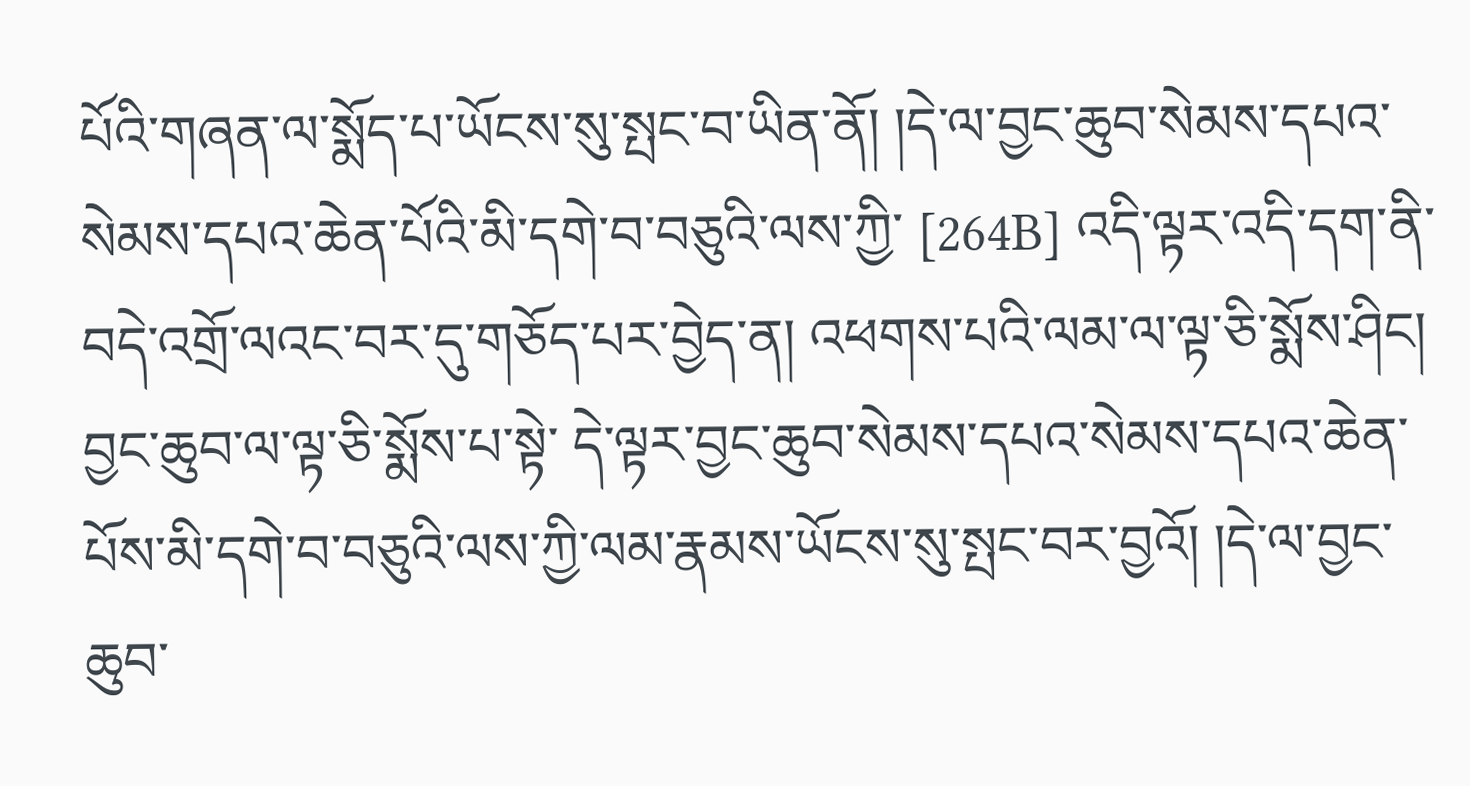པོའི་གཞན་ལ་སྨོད་པ་ཡོངས་སུ་སྤང་བ་ཡིན་ནོ། །དེ་ལ་བྱང་ཆུབ་སེམས་དཔའ་སེམས་དཔའ་ཆེན་པོའི་མི་དགེ་བ་བཅུའི་ལས་ཀྱི་ [264B] འདི་ལྟར་འདི་དག་ནི་བདེ་འགྲོ་ལའང་བར་དུ་གཅོད་པར་བྱེད་ན། འཕགས་པའི་ལམ་ལ་ལྟ་ཅི་སྨོས་ཤིང། བྱང་ཆུབ་ལ་ལྟ་ཅི་སྨོས་པ་སྟེ་ དེ་ལྟར་བྱང་ཆུབ་སེམས་དཔའ་སེམས་དཔའ་ཆེན་པོས་མི་དགེ་བ་བཅུའི་ལས་ཀྱི་ལམ་རྣམས་ཡོངས་སུ་སྤང་བར་བྱའོ། །དེ་ལ་བྱང་ཆུབ་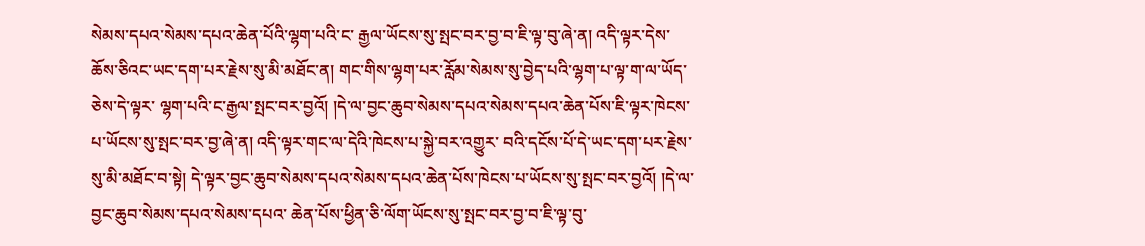སེམས་དཔའ་སེམས་དཔའ་ཆེན་པོའི་ལྷག་པའི་ང་ རྒྱལ་ཡོངས་སུ་སྤང་བར་བྱ་བ་ཇི་ལྟ་བུ་ཞེ་ན། འདི་ལྟར་དེས་ཆོས་ཅིའང་ཡང་དག་པར་རྗེས་སུ་མི་མཐོང་ན། གང་གིས་ལྷག་པར་རློམ་སེམས་སུ་བྱེད་པའི་ལྷག་པ་ལྟ་ག་ལ་ཡོད་ཅེས་དེ་ལྟར་ ལྷག་པའི་ང་རྒྱལ་སྤང་བར་བྱའོ། །དེ་ལ་བྱང་ཆུབ་སེམས་དཔའ་སེམས་དཔའ་ཆེན་པོས་ཇི་ལྟར་ཁེངས་པ་ཡོངས་སུ་སྤང་བར་བྱ་ཞེ་ན། འདི་ལྟར་གང་ལ་དེའི་ཁེངས་པ་སྐྱེ་བར་འགྱུར་ བའི་དངོས་པོ་དེ་ཡང་དག་པར་རྗེས་སུ་མི་མཐོང་བ་སྟེ། དེ་ལྟར་བྱང་ཆུབ་སེམས་དཔའ་སེམས་དཔའ་ཆེན་པོས་ཁེངས་པ་ཡོངས་སུ་སྤང་བར་བྱའོ། །དེ་ལ་བྱང་ཆུབ་སེམས་དཔའ་སེམས་དཔའ་ ཆེན་པོས་ཕྱིན་ཅི་ལོག་ཡོངས་སུ་སྤང་བར་བྱ་བ་ཇི་ལྟ་བུ་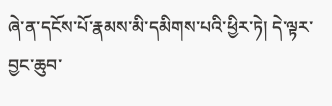ཞེ་ན་དངོས་པོ་རྣམས་མི་དམིགས་པའི་ཕྱིར་ཏེ། དེ་ལྟར་བྱང་ཆུབ་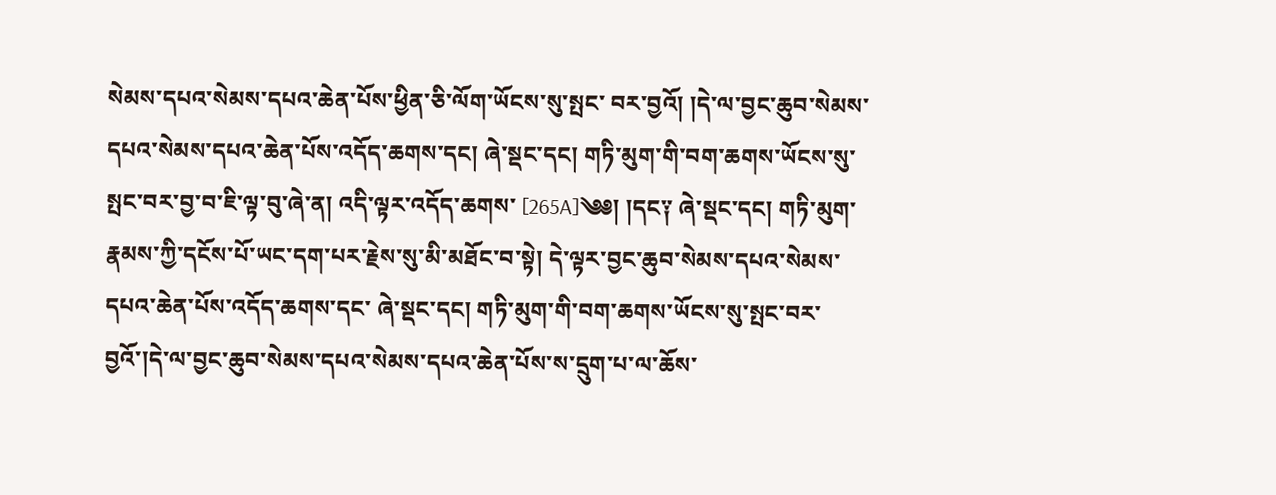སེམས་དཔའ་སེམས་དཔའ་ཆེན་པོས་ཕྱིན་ཅི་ལོག་ཡོངས་སུ་སྤང་ བར་བྱའོ། །དེ་ལ་བྱང་ཆུབ་སེམས་དཔའ་སེམས་དཔའ་ཆེན་པོས་འདོད་ཆགས་དང། ཞེ་སྡང་དང། གཏི་མུག་གི་བག་ཆགས་ཡོངས་སུ་སྤང་བར་བྱ་བ་ཇི་ལྟ་བུ་ཞེ་ན། འདི་ལྟར་འདོད་ཆགས་ [265A]༄༅། །དང༑ ཞེ་སྡང་དང། གཏི་མུག་རྣམས་ཀྱི་དངོས་པོ་ཡང་དག་པར་རྗེས་སུ་མི་མཐོང་བ་སྟེ། དེ་ལྟར་བྱང་ཆུབ་སེམས་དཔའ་སེམས་དཔའ་ཆེན་པོས་འདོད་ཆགས་དང་ ཞེ་སྡང་དང། གཏི་མུག་གི་བག་ཆགས་ཡོངས་སུ་སྤང་བར་བྱའོ་།དེ་ལ་བྱང་ཆུབ་སེམས་དཔའ་སེམས་དཔའ་ཆེན་པོས་ས་དྲུག་པ་ལ་ཆོས་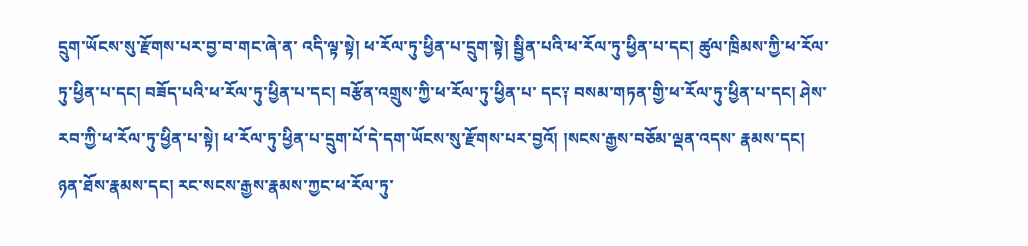དྲུག་ཡོངས་སུ་རྫོགས་པར་བྱ་བ་གང་ཞེ་ན་ འདི་ལྟ་སྟེ། ཕ་རོལ་ཏུ་ཕྱིན་པ་དྲུག་སྟེ། སྦྱིན་པའི་ཕ་རོལ་ཏུ་ཕྱིན་པ་དང། ཚུལ་ཁྲིམས་ཀྱི་ཕ་རོལ་ཏུ་ཕྱིན་པ་དང། བཟོད་པའི་ཕ་རོལ་ཏུ་ཕྱིན་པ་དང། བརྩོན་འགྲུས་ཀྱི་ཕ་རོལ་ཏུ་ཕྱིན་པ་ དང༑ བསམ་གཏན་གྱི་ཕ་རོལ་ཏུ་ཕྱིན་པ་དང། ཤེས་རབ་ཀྱི་ཕ་རོལ་ཏུ་ཕྱིན་པ་སྟེ། ཕ་རོལ་ཏུ་ཕྱིན་པ་དྲུག་པོ་དེ་དག་ཡོངས་སུ་རྫོགས་པར་བྱའོ། །སངས་རྒྱས་བཅོམ་ལྡན་འདས་ རྣམས་དང། ཉན་ཐོས་རྣམས་དང། རང་སངས་རྒྱས་རྣམས་ཀྱང་ཕ་རོལ་ཏུ་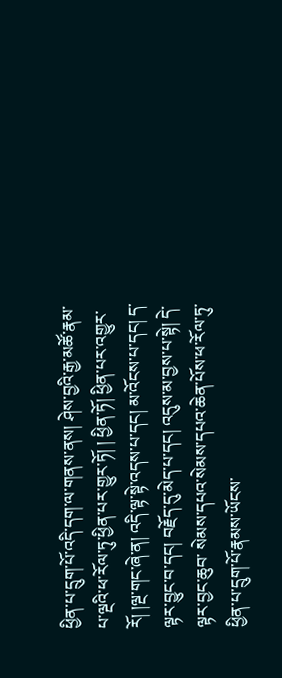ཕྱིན་པ་དྲུག་པོ་འདི་དག་ལ་གནས་ནས། ཤེས་བྱའི་རྒྱ་མཚོ་རྣམ་པ་ལྔའི་ཕ་རོལ་ཏུ་ཕྱིན་པར་གྱུར་ཏོ། ། ཕྱིན་ཏོ། ཕྱིན་པར་འགྱུར་རོ། །ལྔ་གང་ཞེ་ན། འདི་ལྟ་སྟེ་འདས་པ་དང། མ་འོངས་པ་དང། ད་ལྟར་བྱུང་བ་དང། བརྗོད་དུ་མེད་པ་དང། འདུས་མ་བྱས་པ་སྟེ། དེ་ལྟར་བྱང་ཆུབ་ སེམས་དཔའ་སེམས་དཔའ་ཆེན་པོས་ཕ་རོལ་ཏུ་ཕྱིན་པ་དྲུག་པོ་རྣམས་ཡོངས་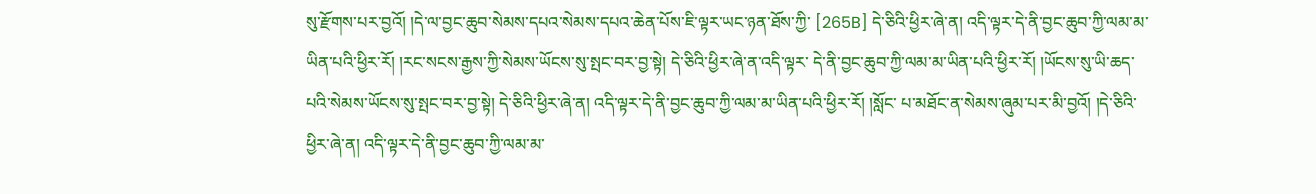སུ་རྫོགས་པར་བྱའོ། །དེ་ལ་བྱང་ཆུབ་སེམས་དཔའ་སེམས་དཔའ་ཆེན་པོས་ཇི་ལྟར་ཡང་ཉན་ཐོས་ཀྱི་ [265B] དེ་ཅིའི་ཕྱིར་ཞེ་ན། འདི་ལྟར་དེ་ནི་བྱང་ཆུབ་ཀྱི་ལམ་མ་ཡིན་པའི་ཕྱིར་རོ། །རང་སངས་རྒྱས་ཀྱི་སེམས་ཡོངས་སུ་སྤང་བར་བྱ་སྟེ། དེ་ཅིའི་ཕྱིར་ཞེ་ན་འདི་ལྟར་ དེ་ནི་བྱང་ཆུབ་ཀྱི་ལམ་མ་ཡིན་པའི་ཕྱིར་རོ། །ཡོངས་སུ་ཡི་ཆད་པའི་སེམས་ཡོངས་སུ་སྤང་བར་བྱ་སྟེ། དེ་ཅིའི་ཕྱིར་ཞེ་ན། འདི་ལྟར་དེ་ནི་བྱང་ཆུབ་ཀྱི་ལམ་མ་ཡིན་པའི་ཕྱིར་རོ། །སློང་ པ་མཐོང་ན་སེམས་ཞུམ་པར་མི་བྱའོ། །དེ་ཅིའི་ཕྱིར་ཞེ་ན། འདི་ལྟར་དེ་ནི་བྱང་ཆུབ་ཀྱི་ལམ་མ་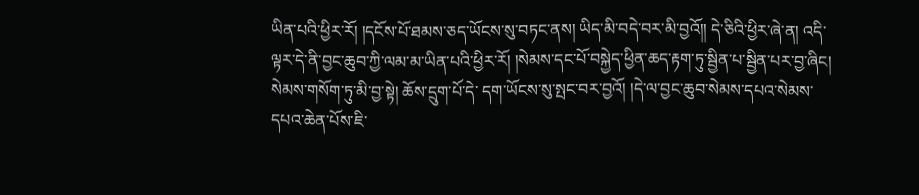ཡིན་པའི་ཕྱིར་རོ། །དངོས་པོ་ཐམས་ཅད་ཡོངས་སུ་བཏང་ནས། ཡིད་མི་བདེ་བར་མི་བྱའོ།། དེ་ཅིའི་ཕྱིར་ཞེ་ན། འདི་ལྟར་དེ་ནི་བྱང་ཆུབ་ཀྱི་ལམ་མ་ཡིན་པའི་ཕྱིར་རོ། །སེམས་དང་པོ་བསྐྱེད་ཕྱིན་ཆད་རྟག་ཏུ་སྦྱིན་པ་སྦྱིན་པར་བྱ་ཞིང། སེམས་གསོག་ཏུ་མི་བྱ་སྟེ། ཆོས་དྲུག་པོ་དེ་ དག་ཡོངས་སུ་སྤང་བར་བྱའོ། །དེ་ལ་བྱང་ཆུབ་སེམས་དཔའ་སེམས་དཔའ་ཆེན་པོས་ཇི་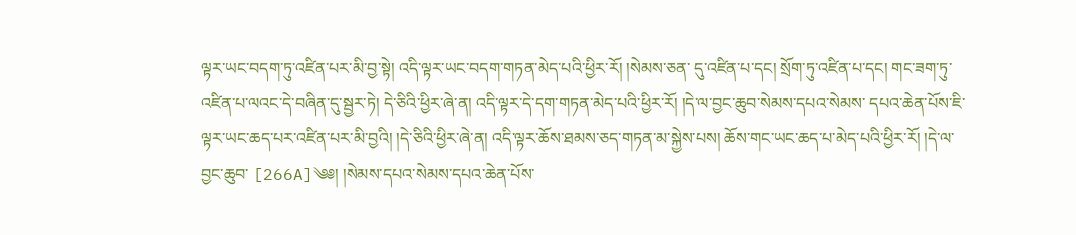ལྟར་ཡང་བདག་ཏུ་འཛིན་པར་མི་བྱ་སྟེ། འདི་ལྟར་ཡང་བདག་གཏན་མེད་པའི་ཕྱིར་རོ། །སེམས་ཅན་ དུ་འཛིན་པ་དང། སྲོག་ཏུ་འཛིན་པ་དང། གང་ཟག་ཏུ་འཛིན་པ་ལའང་དེ་བཞིན་དུ་སྦྱར་ཏེ། དེ་ཅིའི་ཕྱིར་ཞེ་ན། འདི་ལྟར་དེ་དག་གཏན་མེད་པའི་ཕྱིར་རོ། །དེ་ལ་བྱང་ཆུབ་སེམས་དཔའ་སེམས་ དཔའ་ཆེན་པོས་ཇི་ལྟར་ཡང་ཆད་པར་འཛིན་པར་མི་བྱའི། །དེ་ཅིའི་ཕྱིར་ཞེ་ན། འདི་ལྟར་ཆོས་ཐམས་ཅད་གཏན་མ་སྐྱེས་པས། ཆོས་གང་ཡང་ཆད་པ་མེད་པའི་ཕྱིར་རོ། །དེ་ལ་བྱང་ཆུབ་ [266A]༄༅། །སེམས་དཔའ་སེམས་དཔའ་ཆེན་པོས་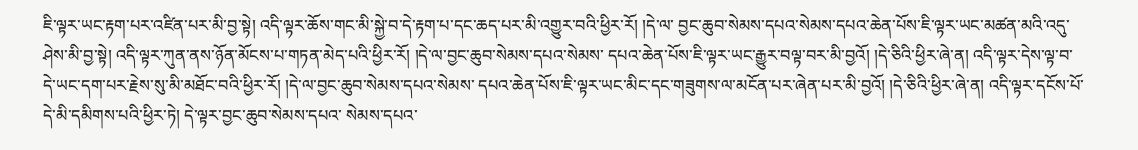ཇི་ལྟར་ཡང་རྟག་པར་འཛིན་པར་མི་བྱ་སྟེ། འདི་ལྟར་ཆོས་གང་མི་སྐྱེ་བ་དེ་རྟག་པ་དང་ཆད་པར་མི་འགྱུར་བའི་ཕྱིར་རོ། །དེ་ལ་ བྱང་ཆུབ་སེམས་དཔའ་སེམས་དཔའ་ཆེན་པོས་ཇི་ལྟར་ཡང་མཚན་མའི་འདུ་ཤེས་མི་བྱ་སྟེ། འདི་ལྟར་ཀུན་ནས་ཉོན་མོངས་པ་གཏན་མེད་པའི་ཕྱིར་རོ། །དེ་ལ་བྱང་ཆུབ་སེམས་དཔའ་སེམས་ དཔའ་ཆེན་པོས་ཇི་ལྟར་ཡང་རྒྱུར་བལྟ་བར་མི་བྱའོ། །དེ་ཅིའི་ཕྱིར་ཞེ་ན། འདི་ལྟར་དེས་ལྟ་བ་དེ་ཡང་དག་པར་རྗེས་སུ་མི་མཐོང་བའི་ཕྱིར་རོ། །དེ་ལ་བྱང་ཆུབ་སེམས་དཔའ་སེམས་ དཔའ་ཆེན་པོས་ཇི་ལྟར་ཡང་མིང་དང་གཟུགས་ལ་མངོན་པར་ཞེན་པར་མི་བྱའོ། །དེ་ཅིའི་ཕྱིར་ཞེ་ན། འདི་ལྟར་དངོས་པོ་དེ་མི་དམིགས་པའི་ཕྱིར་ཏེ། དེ་ལྟར་བྱང་ཆུབ་སེམས་དཔའ་ སེམས་དཔའ་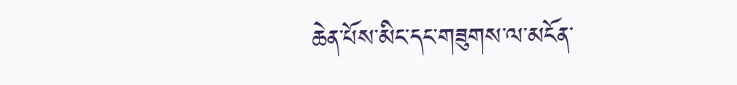ཆེན་པོས་མིང་དང་གཟུགས་ལ་མངོན་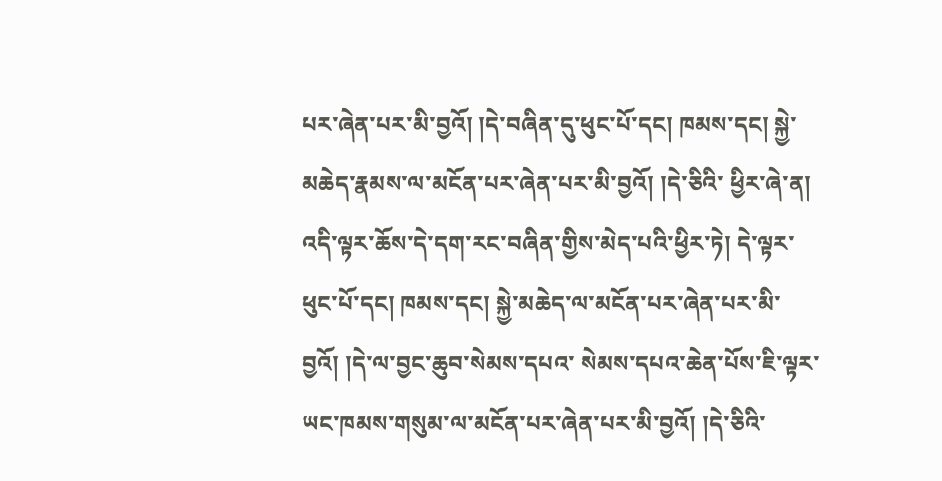པར་ཞེན་པར་མི་བྱའོ། །དེ་བཞིན་དུ་ཕུང་པོ་དང། ཁམས་དང། སྐྱེ་མཆེད་རྣམས་ལ་མངོན་པར་ཞེན་པར་མི་བྱའོ། །དེ་ཅིའི་ ཕྱིར་ཞེ་ན། འདི་ལྟར་ཆོས་དེ་དག་རང་བཞིན་གྱིས་མེད་པའི་ཕྱིར་ཏེ། དེ་ལྟར་ཕུང་པོ་དང། ཁམས་དང། སྐྱེ་མཆེད་ལ་མངོན་པར་ཞེན་པར་མི་བྱའོ། །དེ་ལ་བྱང་ཆུབ་སེམས་དཔའ་ སེམས་དཔའ་ཆེན་པོས་ཇི་ལྟར་ཡང་ཁམས་གསུམ་ལ་མངོན་པར་ཞེན་པར་མི་བྱའོ། །དེ་ཅིའི་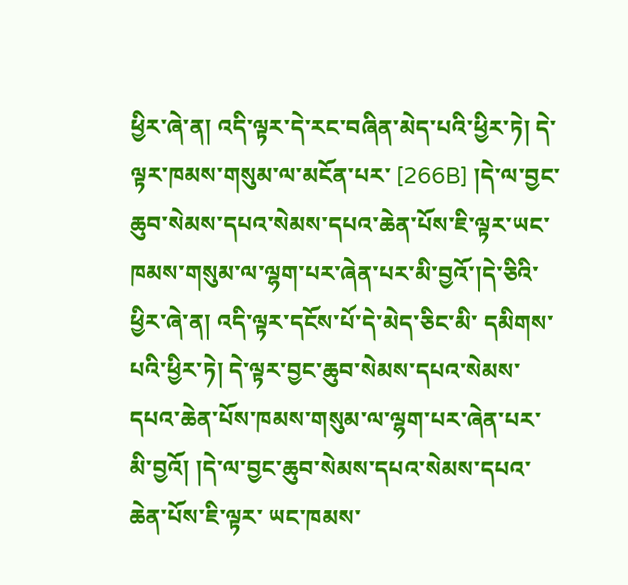ཕྱིར་ཞེ་ན། འདི་ལྟར་དེ་རང་བཞིན་མེད་པའི་ཕྱིར་ཏེ། དེ་ལྟར་ཁམས་གསུམ་ལ་མངོན་པར་ [266B] །དེ་ལ་བྱང་ཆུབ་སེམས་དཔའ་སེམས་དཔའ་ཆེན་པོས་ཇི་ལྟར་ཡང་ཁམས་གསུམ་ལ་ལྷག་པར་ཞེན་པར་མི་བྱའོ་།དེ་ཅིའི་ཕྱིར་ཞེ་ན། འདི་ལྟར་དངོས་པོ་དེ་མེད་ཅིང་མི་ དམིགས་པའི་ཕྱིར་ཏེ། དེ་ལྟར་བྱང་ཆུབ་སེམས་དཔའ་སེམས་དཔའ་ཆེན་པོས་ཁམས་གསུམ་ལ་ལྷག་པར་ཞེན་པར་མི་བྱའོ། །དེ་ལ་བྱང་ཆུབ་སེམས་དཔའ་སེམས་དཔའ་ཆེན་པོས་ཇི་ལྟར་ ཡང་ཁམས་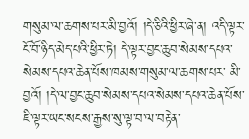གསུམ་ལ་ཆགས་པར་མི་བྱའོ། །དེ་ཅིའི་ཕྱིར་ཞེ་ན། འདི་ལྟར་ངོ་བོ་ཉིད་མེད་པའི་ཕྱིར་ཏེ། དེ་ལྟར་བྱང་ཆུབ་སེམས་དཔའ་སེམས་དཔའ་ཆེན་པོས་ཁམས་གསུམ་ལ་ཆགས་པར་ མི་བྱའོ། །དེ་ལ་བྱང་ཆུབ་སེམས་དཔའ་སེམས་དཔའ་ཆེན་པོས་ཇི་ལྟར་ཡང་སངས་རྒྱས་སུ་ལྟ་བ་ལ་བརྟེན་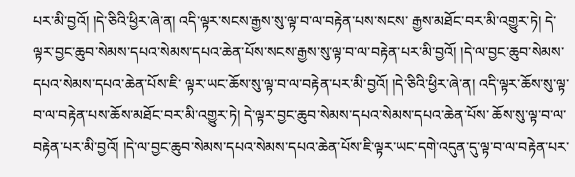པར་མི་བྱའོ། །དེ་ཅིའི་ཕྱིར་ཞེ་ན། འདི་ལྟར་སངས་རྒྱས་སུ་ལྟ་བ་ལ་བརྟེན་པས་སངས་ རྒྱས་མཐོང་བར་མི་འགྱུར་ཏེ། དེ་ལྟར་བྱང་ཆུབ་སེམས་དཔའ་སེམས་དཔའ་ཆེན་པོས་སངས་རྒྱས་སུ་ལྟ་བ་ལ་བརྟེན་པར་མི་བྱའོ། །དེ་ལ་བྱང་ཆུབ་སེམས་དཔའ་སེམས་དཔའ་ཆེན་པོས་ཇི་ ལྟར་ཡང་ཆོས་སུ་ལྟ་བ་ལ་བརྟེན་པར་མི་བྱའོ། །དེ་ཅིའི་ཕྱིར་ཞེ་ན། འདི་ལྟར་ཆོས་སུ་ལྟ་བ་ལ་བརྟེན་པས་ཆོས་མཐོང་བར་མི་འགྱུར་ཏེ། དེ་ལྟར་བྱང་ཆུབ་སེམས་དཔའ་སེམས་དཔའ་ཆེན་པོས་ ཆོས་སུ་ལྟ་བ་ལ་བརྟེན་པར་མི་བྱའོ། །དེ་ལ་བྱང་ཆུབ་སེམས་དཔའ་སེམས་དཔའ་ཆེན་པོས་ཇི་ལྟར་ཡང་དགེ་འདུན་དུ་ལྟ་བ་ལ་བརྟེན་པར་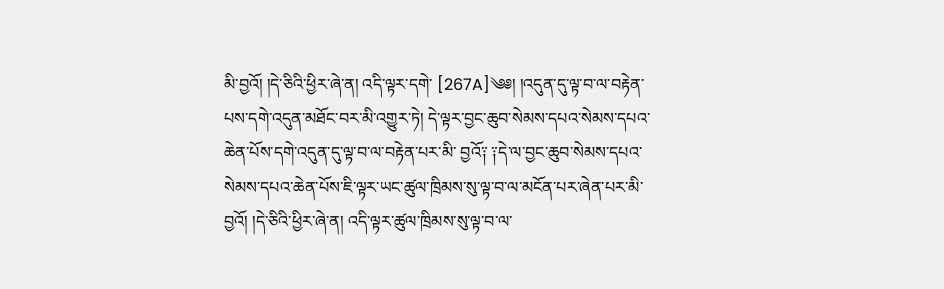མི་བྱའོ། །དེ་ཅིའི་ཕྱིར་ཞེ་ན། འདི་ལྟར་དགེ་ [267A]༄༅། །འདུན་དུ་ལྟ་བ་ལ་བརྟེན་པས་དགེ་འདུན་མཐོང་བར་མི་འགྱུར་ཏེ། དེ་ལྟར་བྱང་ཆུབ་སེམས་དཔའ་སེམས་དཔའ་ཆེན་པོས་དགེ་འདུན་དུ་ལྟ་བ་ལ་བརྟེན་པར་མི་ བྱའོ༑ ༑དེ་ལ་བྱང་ཆུབ་སེམས་དཔའ་སེམས་དཔའ་ཆེན་པོས་ཇི་ལྟར་ཡང་ཚུལ་ཁྲིམས་སུ་ལྟ་བ་ལ་མངོན་པར་ཞེན་པར་མི་བྱའོ། །དེ་ཅིའི་ཕྱིར་ཞེ་ན། འདི་ལྟར་ཚུལ་ཁྲིམས་སུ་ལྟ་བ་ལ་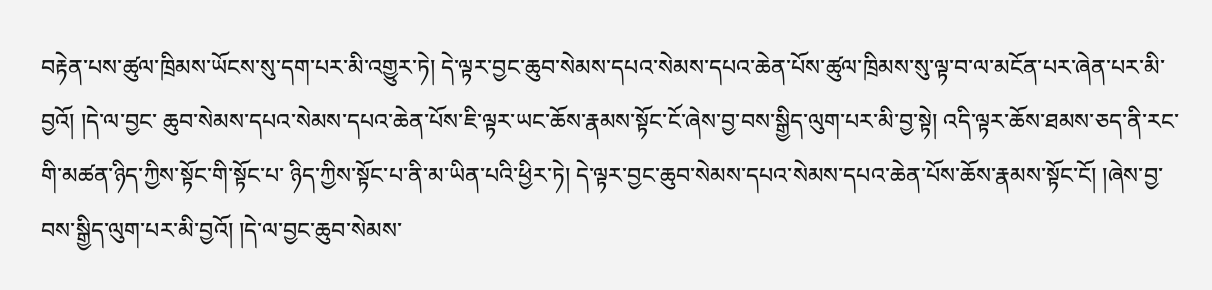བརྟེན་པས་ཚུལ་ཁྲིམས་ཡོངས་སུ་དག་པར་མི་འགྱུར་ཏེ། དེ་ལྟར་བྱང་ཆུབ་སེམས་དཔའ་སེམས་དཔའ་ཆེན་པོས་ཚུལ་ཁྲིམས་སུ་ལྟ་བ་ལ་མངོན་པར་ཞེན་པར་མི་བྱའོ། །དེ་ལ་བྱང་ ཆུབ་སེམས་དཔའ་སེམས་དཔའ་ཆེན་པོས་ཇི་ལྟར་ཡང་ཆོས་རྣམས་སྟོང་ངོ་ཞེས་བྱ་བས་སྒྱིད་ལུག་པར་མི་བྱ་སྟེ། འདི་ལྟར་ཆོས་ཐམས་ཅད་ནི་རང་གི་མཚན་ཉིད་ཀྱིས་སྟོང་གི་སྟོང་པ་ ཉིད་ཀྱིས་སྟོང་པ་ནི་མ་ཡིན་པའི་ཕྱིར་ཏེ། དེ་ལྟར་བྱང་ཆུབ་སེམས་དཔའ་སེམས་དཔའ་ཆེན་པོས་ཆོས་རྣམས་སྟོང་ངོ། །ཞེས་བྱ་བས་སྒྱིད་ལུག་པར་མི་བྱའོ། །དེ་ལ་བྱང་ཆུབ་སེམས་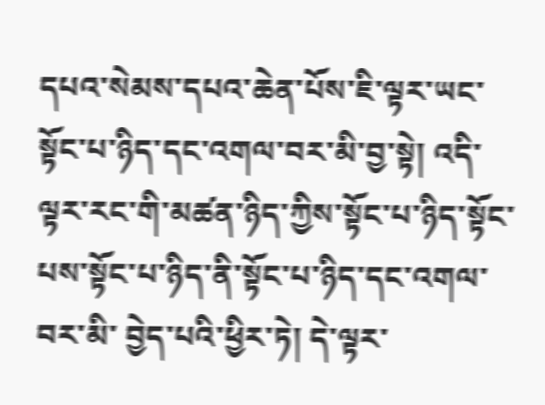དཔའ་སེམས་དཔའ་ཆེན་པོས་ཇི་ལྟར་ཡང་སྟོང་པ་ཉིད་དང་འགལ་བར་མི་བྱ་སྟེ། འདི་ལྟར་རང་གི་མཚན་ཉིད་ཀྱིས་སྟོང་པ་ཉིད་སྟོང་པས་སྟོང་པ་ཉིད་ནི་སྟོང་པ་ཉིད་དང་འགལ་བར་མི་ བྱེད་པའི་ཕྱིར་ཏེ། དེ་ལྟར་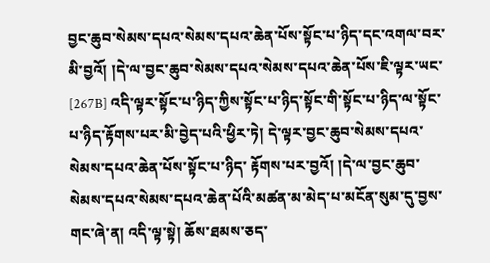བྱང་ཆུབ་སེམས་དཔའ་སེམས་དཔའ་ཆེན་པོས་སྟོང་པ་ཉིད་དང་འགལ་བར་མི་བྱའོ། །དེ་ལ་བྱང་ཆུབ་སེམས་དཔའ་སེམས་དཔའ་ཆེན་པོས་ཇི་ལྟར་ཡང་ [267B] འདི་ལྟར་སྟོང་པ་ཉིད་ཀྱིས་སྟོང་པ་ཉིད་སྟོང་གི་སྟོང་པ་ཉིད་ལ་སྟོང་པ་ཉིད་རྟོགས་པར་མི་བྱེད་པའི་ཕྱིར་ཏེ། དེ་ལྟར་བྱང་ཆུབ་སེམས་དཔའ་སེམས་དཔའ་ཆེན་པོས་སྟོང་པ་ཉིད་ རྟོགས་པར་བྱའོ། །དེ་ལ་བྱང་ཆུབ་སེམས་དཔའ་སེམས་དཔའ་ཆེན་པོའི་མཚན་མ་མེད་པ་མངོན་སུམ་དུ་བྱས་གང་ཞེ་ན། འདི་ལྟ་སྟེ། ཆོས་ཐམས་ཅད་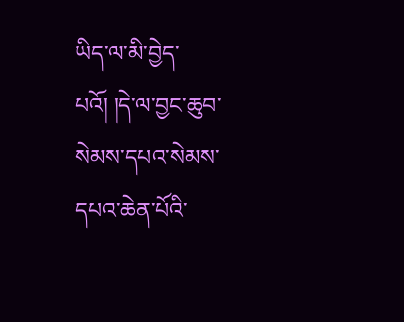ཡིད་ལ་མི་བྱེད་པའོ། །དེ་ལ་བྱང་ཆུབ་ སེམས་དཔའ་སེམས་དཔའ་ཆེན་པོའི་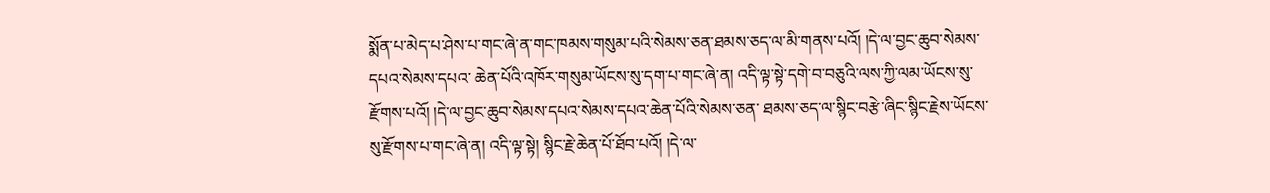སྨོན་པ་མེད་པ་ཤེས་པ་གང་ཞེ་ན་གང་ཁམས་གསུམ་པའི་སེམས་ཅན་ཐམས་ཅད་ལ་མི་གནས་པའོ། །དེ་ལ་བྱང་ཆུབ་སེམས་དཔའ་སེམས་དཔའ་ ཆེན་པོའི་འཁོར་གསུམ་ཡོངས་སུ་དག་པ་གང་ཞེ་ན། འདི་ལྟ་སྟེ་དགེ་བ་བཅུའི་ལས་ཀྱི་ལམ་ཡོངས་སུ་རྫོགས་པའོ། །དེ་ལ་བྱང་ཆུབ་སེམས་དཔའ་སེམས་དཔའ་ཆེན་པོའི་སེམས་ཅན་ ཐམས་ཅད་ལ་སྙིང་བརྩེ་ཞིང་སྙིང་རྗེས་ཡོངས་སུ་རྫོགས་པ་གང་ཞེ་ན། འདི་ལྟ་སྟེ། སྙིང་རྗེ་ཆེན་པོ་ཐོབ་པའོ། །དེ་ལ་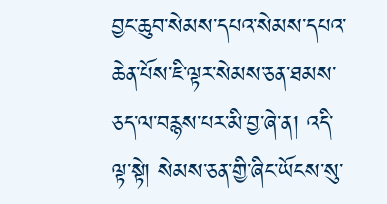བྱང་ཆུབ་སེམས་དཔའ་སེམས་དཔའ་ཆེན་པོས་ཇི་ལྟར་སེམས་ཅན་ཐམས་ ཅད་ལ་བརྙས་པར་མི་བྱ་ཞེ་ན། འདི་ལྟ་སྟེ། སེམས་ཅན་གྱི་ཞིང་ཡོངས་སུ་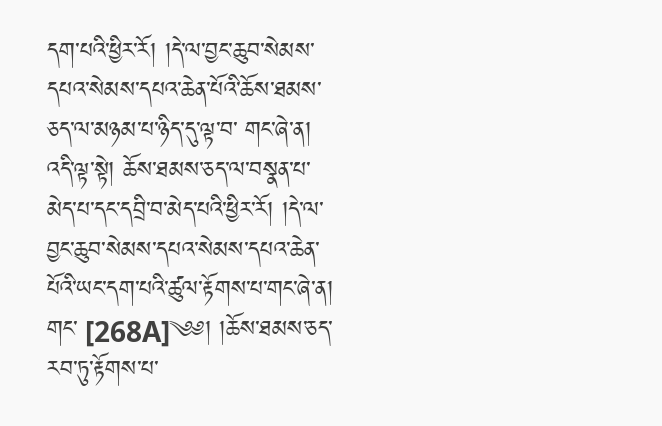དག་པའི་ཕྱིར་རོ། །དེ་ལ་བྱང་ཆུབ་སེམས་དཔའ་སེམས་དཔའ་ཆེན་པོའི་ཆོས་ཐམས་ཅད་ལ་མཉམ་པ་ཉིད་དུ་ལྟ་བ་ གང་ཞེ་ན། འདི་ལྟ་སྟེ། ཆོས་ཐམས་ཅད་ལ་བསྣན་པ་མེད་པ་དང་དབྲི་བ་མེད་པའི་ཕྱིར་རོ། །དེ་ལ་བྱང་ཆུབ་སེམས་དཔའ་སེམས་དཔའ་ཆེན་པོའི་ཡང་དག་པའི་ཚུལ་རྟོགས་པ་གང་ཞེ་ན། གང་ [268A]༄༅། །ཆོས་ཐམས་ཅད་རབ་ཏུ་རྟོགས་པ་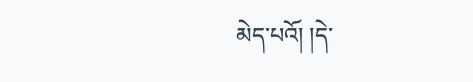མེད་པའོ། །དེ་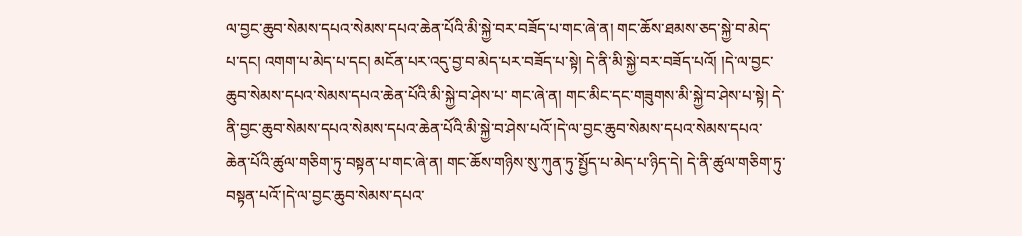ལ་བྱང་ཆུབ་སེམས་དཔའ་སེམས་དཔའ་ཆེན་པོའི་མི་སྐྱེ་བར་བཟོད་པ་གང་ཞེ་ན། གང་ཆོས་ཐམས་ཅད་སྐྱེ་བ་མེད་ པ་དང། འགག་པ་མེད་པ་དང། མངོན་པར་འདུ་བྱ་བ་མེད་པར་བཟོད་པ་སྟེ། དེ་ནི་མི་སྐྱེ་བར་བཟོད་པའོ། །དེ་ལ་བྱང་ཆུབ་སེམས་དཔའ་སེམས་དཔའ་ཆེན་པོའི་མི་སྐྱེ་བ་ཤེས་པ་ གང་ཞེ་ན། གང་མིང་དང་གཟུགས་མི་སྐྱེ་བ་ཤེས་པ་སྟེ། དེ་ནི་བྱང་ཆུབ་སེམས་དཔའ་སེམས་དཔའ་ཆེན་པོའི་མི་སྐྱེ་བ་ཤེས་པའོ་།དེ་ལ་བྱང་ཆུབ་སེམས་དཔའ་སེམས་དཔའ་ ཆེན་པོའི་ཚུལ་གཅིག་ཏུ་བསྟན་པ་གང་ཞེ་ན། གང་ཆོས་གཉིས་སུ་ཀུན་ཏུ་སྤྱོད་པ་མེད་པ་ཉིད་དེ། དེ་ནི་ཚུལ་གཅིག་ཏུ་བསྟན་པའོ་།དེ་ལ་བྱང་ཆུབ་སེམས་དཔའ་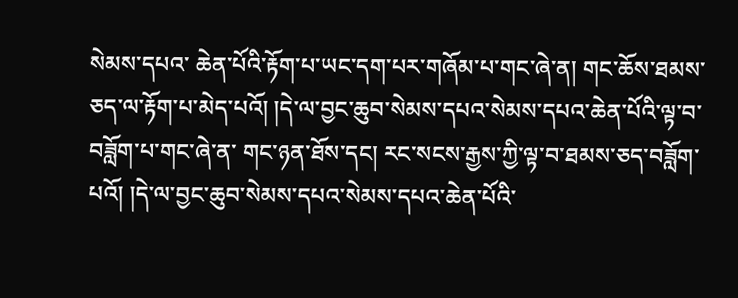སེམས་དཔའ་ ཆེན་པོའི་རྟོག་པ་ཡང་དག་པར་གཞོམ་པ་གང་ཞེ་ན། གང་ཆོས་ཐམས་ཅད་ལ་རྟོག་པ་མེད་པའོ། །དེ་ལ་བྱང་ཆུབ་སེམས་དཔའ་སེམས་དཔའ་ཆེན་པོའི་ལྟ་བ་བཟློག་པ་གང་ཞེ་ན་ གང་ཉན་ཐོས་དང། རང་སངས་རྒྱས་ཀྱི་ལྟ་བ་ཐམས་ཅད་བཟློག་པའོ། །དེ་ལ་བྱང་ཆུབ་སེམས་དཔའ་སེམས་དཔའ་ཆེན་པོའི་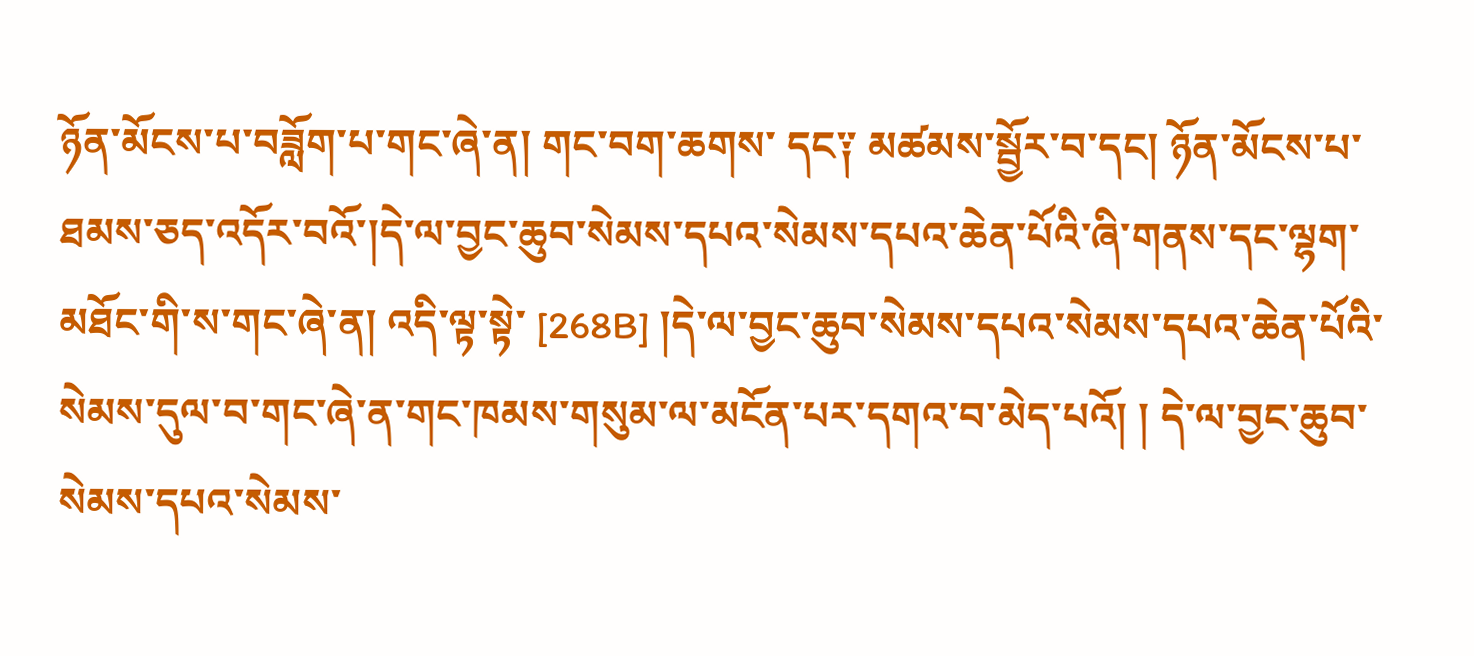ཉོན་མོངས་པ་བཟློག་པ་གང་ཞེ་ན། གང་བག་ཆགས་ དང༑ མཚམས་སྦྱོར་བ་དང། ཉོན་མོངས་པ་ཐམས་ཅད་འདོར་བའོ་།དེ་ལ་བྱང་ཆུབ་སེམས་དཔའ་སེམས་དཔའ་ཆེན་པོའི་ཞི་གནས་དང་ལྷག་མཐོང་གི་ས་གང་ཞེ་ན། འདི་ལྟ་སྟེ་ [268B] །དེ་ལ་བྱང་ཆུབ་སེམས་དཔའ་སེམས་དཔའ་ཆེན་པོའི་སེམས་དུལ་བ་གང་ཞེ་ན་གང་ཁམས་གསུམ་ལ་མངོན་པར་དགའ་བ་མེད་པའོ། ། དེ་ལ་བྱང་ཆུབ་སེམས་དཔའ་སེམས་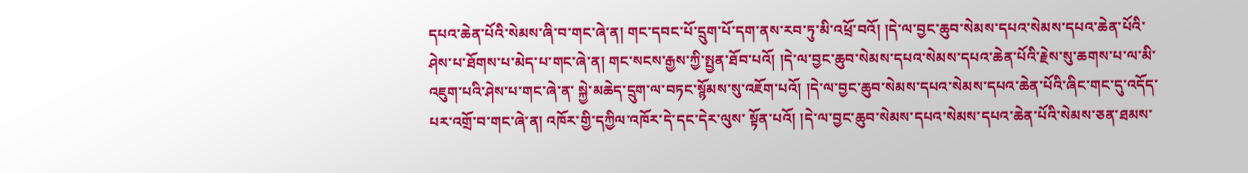དཔའ་ཆེན་པོའི་སེམས་ཞི་བ་གང་ཞེ་ན། གང་དབང་པོ་དྲུག་པོ་དག་ནས་རབ་ཏུ་མི་འཕྲོ་བའོ། །དེ་ལ་བྱང་ཆུབ་སེམས་དཔའ་སེམས་དཔའ་ཆེན་པོའི་ ཤེས་པ་ཐོགས་པ་མེད་པ་གང་ཞེ་ན། གང་སངས་རྒྱས་ཀྱི་སྤྱན་ཐོབ་པའོ། །དེ་ལ་བྱང་ཆུབ་སེམས་དཔའ་སེམས་དཔའ་ཆེན་པོའི་རྗེས་སུ་ཆགས་པ་ལ་མི་འཇུག་པའི་ཤེས་པ་གང་ཞེ་ན་ སྐྱེ་མཆེད་དྲུག་ལ་བཏང་སྙོམས་སུ་འཇོག་པའོ། །དེ་ལ་བྱང་ཆུབ་སེམས་དཔའ་སེམས་དཔའ་ཆེན་པོའི་ཞིང་གང་དུ་འདོད་པར་འགྲོ་བ་གང་ཞེ་ན། འཁོར་གྱི་དཀྱིལ་འཁོར་དེ་དང་དེར་ལུས་ སྟོན་པའོ། །དེ་ལ་བྱང་ཆུབ་སེམས་དཔའ་སེམས་དཔའ་ཆེན་པོའི་སེམས་ཅན་ཐམས་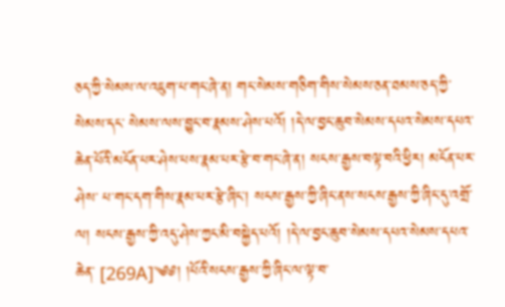ཅད་ཀྱི་སེམས་ལ་འཇུག་པ་གང་ཞེ་ན། གང་སེམས་གཅིག་གིས་སེམས་ཅན་ཐམས་ཅད་ཀྱི་སེམས་དང་ སེམས་ལས་བྱུང་བ་རྣམས་ཤེས་པའོ། །དེ་ལ་བྱང་ཆུབ་སེམས་དཔའ་སེམས་དཔའ་ཆེན་པོའི་མངོན་པར་ཤེས་པས་རྣམ་པར་རྩེ་བ་གང་ཞེ་ན། སངས་རྒྱས་བལྟ་བའི་ཕྱིར། མངོན་པར་ཤེས་ པ་གང་དག་གིས་རྣམ་པར་རྩེ་ཞིང། སངས་རྒྱས་ཀྱི་ཞིང་ནས་སངས་རྒྱས་ཀྱི་ཞིང་དུ་འགྲོ་ལ། སངས་རྒྱས་ཀྱི་འདུ་ཤེས་ཀྱང་མི་བསྐྱེད་པའོ། །དེ་ལ་བྱང་ཆུབ་སེམས་དཔའ་སེམས་དཔའ་ཆེན་ [269A]༄༅། །པོའི་སངས་རྒྱས་ཀྱི་ཞིང་ལ་ལྟ་བ་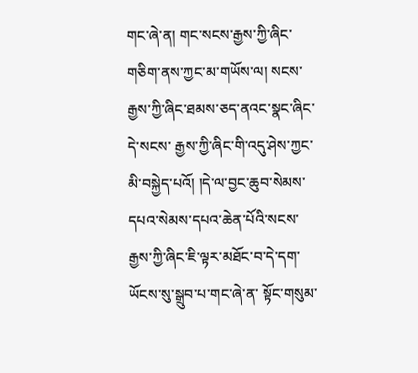གང་ཞེ་ན། གང་སངས་རྒྱས་ཀྱི་ཞིང་གཅིག་ནས་ཀྱང་མ་གཡོས་ལ། སངས་རྒྱས་ཀྱི་ཞིང་ཐམས་ཅད་ནའང་སྣང་ཞིང་དེ་སངས་ རྒྱས་ཀྱི་ཞིང་གི་འདུ་ཤེས་ཀྱང་མི་བསྐྱེད་པའོ། །དེ་ལ་བྱང་ཆུབ་སེམས་དཔའ་སེམས་དཔའ་ཆེན་པོའི་སངས་རྒྱས་ཀྱི་ཞིང་ཇི་ལྟར་མཐོང་བ་དེ་དག་ཡོངས་སུ་སྒྲུབ་པ་གང་ཞེ་ན་ སྟོང་གསུམ་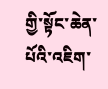གྱི་སྟོང་ཆེན་པོའི་འཇིག་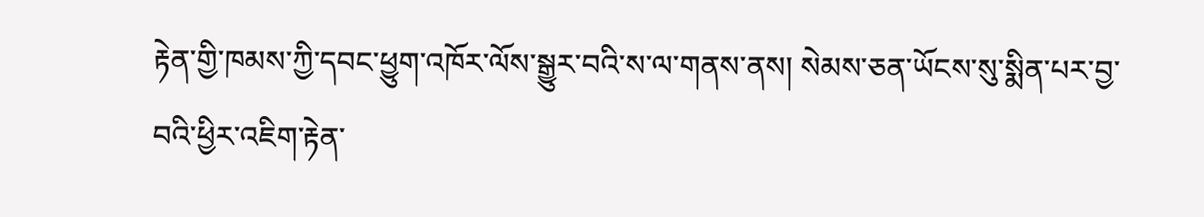རྟེན་གྱི་ཁམས་ཀྱི་དབང་ཕྱུག་འཁོར་ལོས་སྒྱུར་བའི་ས་ལ་གནས་ནས། སེམས་ཅན་ཡོངས་སུ་སྨིན་པར་བྱ་བའི་ཕྱིར་འཇིག་རྟེན་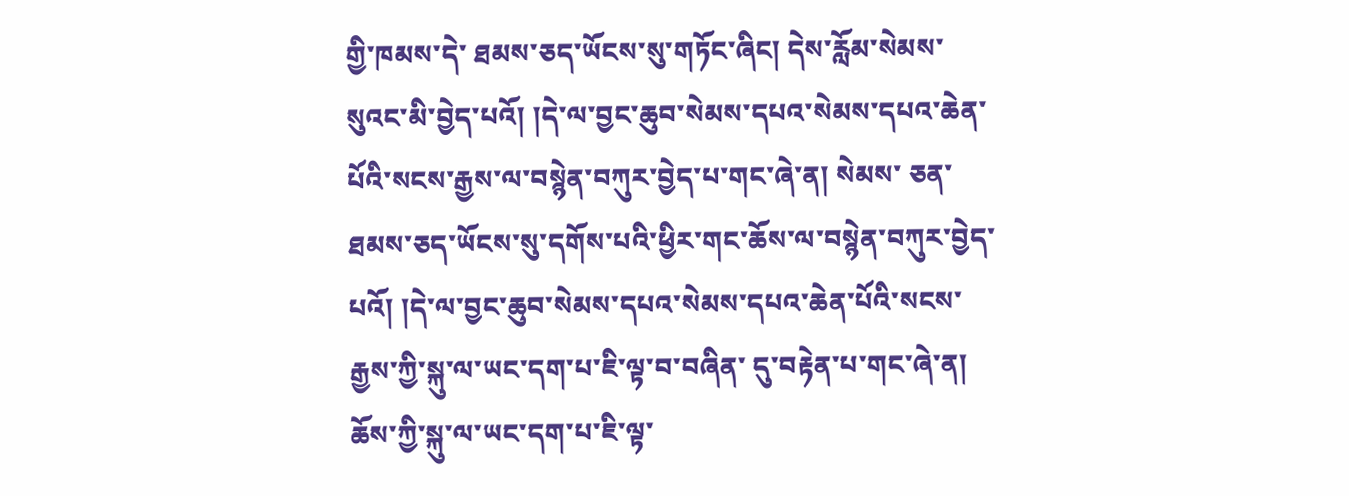གྱི་ཁམས་དེ་ ཐམས་ཅད་ཡོངས་སུ་གཏོང་ཞིང། དེས་རློམ་སེམས་སུའང་མི་བྱེད་པའོ། །དེ་ལ་བྱང་ཆུབ་སེམས་དཔའ་སེམས་དཔའ་ཆེན་པོའི་སངས་རྒྱས་ལ་བསྙེན་བཀུར་བྱེད་པ་གང་ཞེ་ན། སེམས་ ཅན་ཐམས་ཅད་ཡོངས་སུ་དགོས་པའི་ཕྱིར་གང་ཆོས་ལ་བསྙེན་བཀུར་བྱེད་པའོ། །དེ་ལ་བྱང་ཆུབ་སེམས་དཔའ་སེམས་དཔའ་ཆེན་པོའི་སངས་རྒྱས་ཀྱི་སྐུ་ལ་ཡང་དག་པ་ཇི་ལྟ་བ་བཞིན་ དུ་བརྟེན་པ་གང་ཞེ་ན། ཆོས་ཀྱི་སྐུ་ལ་ཡང་དག་པ་ཇི་ལྟ་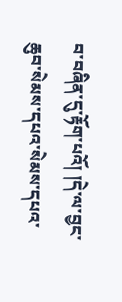བ་བཞིན་དུ་རྟོག་པའོ། །དེ་ལ་བྱང་ཆུབ་སེམས་དཔའ་སེམས་དཔའ་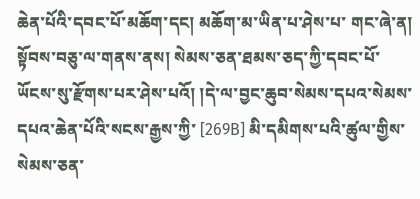ཆེན་པོའི་དབང་པོ་མཆོག་དང། མཆོག་མ་ཡིན་པ་ཤེས་པ་ གང་ཞེ་ན། སྟོབས་བཅུ་ལ་གནས་ནས། སེམས་ཅན་ཐམས་ཅད་ཀྱི་དབང་པོ་ཡོངས་སུ་རྫོགས་པར་ཤེས་པའོ། །དེ་ལ་བྱང་ཆུབ་སེམས་དཔའ་སེམས་དཔའ་ཆེན་པོའི་སངས་རྒྱས་ཀྱི་ [269B] མི་དམིགས་པའི་ཚུལ་གྱིས་སེམས་ཅན་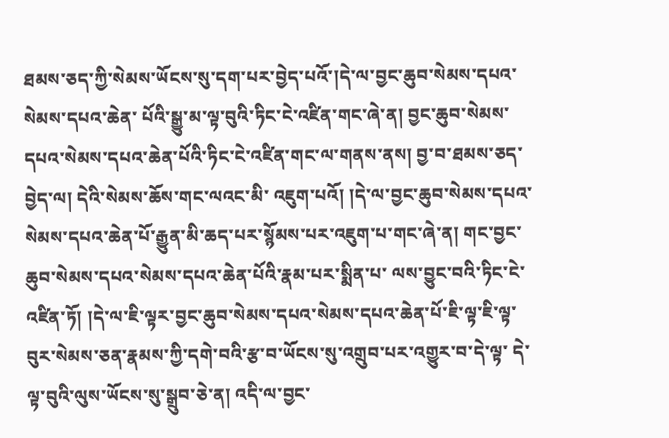ཐམས་ཅད་ཀྱི་སེམས་ཡོངས་སུ་དག་པར་བྱེད་པའོ་།དེ་ལ་བྱང་ཆུབ་སེམས་དཔའ་སེམས་དཔའ་ཆེན་ པོའི་སྒྱུ་མ་ལྟ་བུའི་ཏིང་ངེ་འཛིན་གང་ཞེ་ན། བྱང་ཆུབ་སེམས་དཔའ་སེམས་དཔའ་ཆེན་པོའི་ཏིང་ངེ་འཛིན་གང་ལ་གནས་ནས། བྱ་བ་ཐམས་ཅད་བྱེད་ལ། དེའི་སེམས་ཆོས་གང་ལའང་མི་ འཇུག་པའོ། །དེ་ལ་བྱང་ཆུབ་སེམས་དཔའ་སེམས་དཔའ་ཆེན་པོ་རྒྱུན་མི་ཆད་པར་སྙོམས་པར་འཇུག་པ་གང་ཞེ་ན། གང་བྱང་ཆུབ་སེམས་དཔའ་སེམས་དཔའ་ཆེན་པོའི་རྣམ་པར་སྨིན་པ་ ལས་བྱུང་བའི་ཏིང་ངེ་འཛིན་ཏོ། །དེ་ལ་ཇི་ལྟར་བྱང་ཆུབ་སེམས་དཔའ་སེམས་དཔའ་ཆེན་པོ་ཇི་ལྟ་ཇི་ལྟ་བུར་སེམས་ཅན་རྣམས་ཀྱི་དགེ་བའི་རྩ་བ་ཡོངས་སུ་འགྲུབ་པར་འགྱུར་བ་དེ་ལྟ་ དེ་ལྟ་བུའི་ལུས་ཡོངས་སུ་སྒྲུབ་ཅེ་ན། འདི་ལ་བྱང་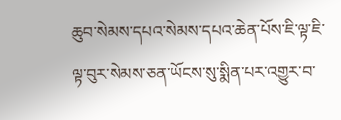ཆུབ་སེམས་དཔའ་སེམས་དཔའ་ཆེན་པོས་ཇི་ལྟ་ཇི་ལྟ་བུར་སེམས་ཅན་ཡོངས་སུ་སྨིན་པར་འགྱུར་བ་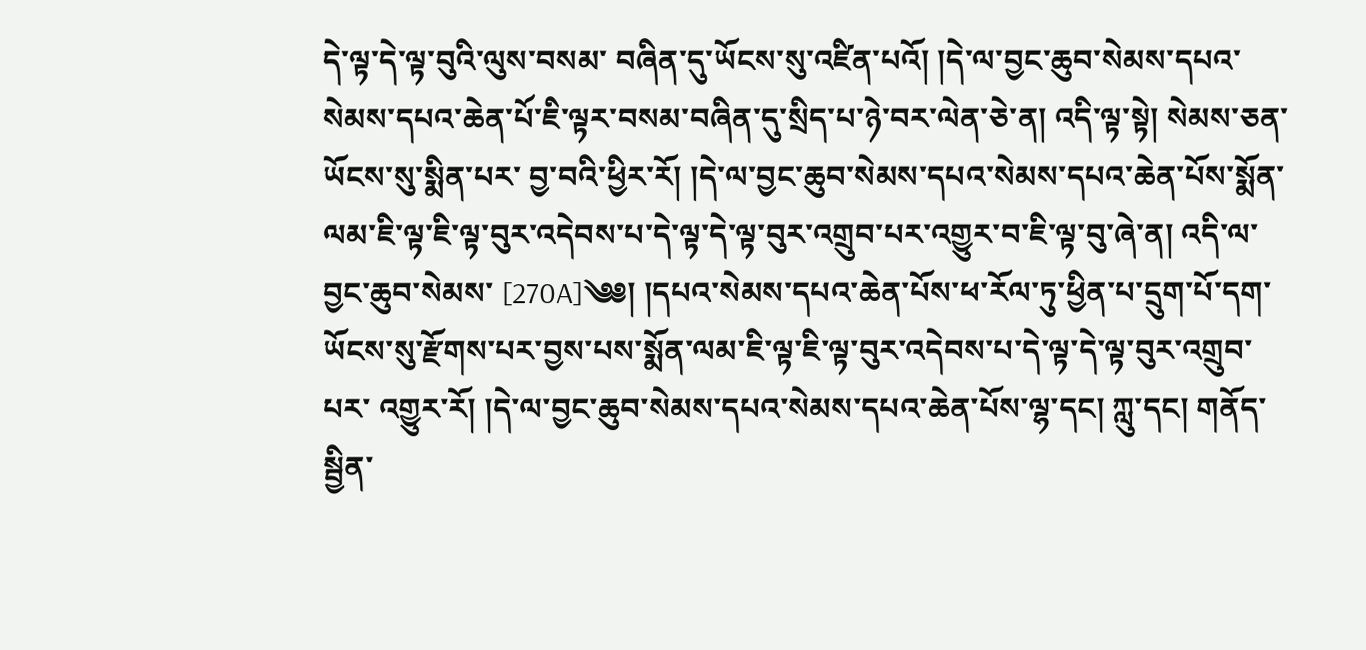དེ་ལྟ་དེ་ལྟ་བུའི་ལུས་བསམ་ བཞིན་དུ་ཡོངས་སུ་འཛིན་པའོ། །དེ་ལ་བྱང་ཆུབ་སེམས་དཔའ་སེམས་དཔའ་ཆེན་པོ་ཇི་ལྟར་བསམ་བཞིན་དུ་སྲིད་པ་ཉེ་བར་ལེན་ཅེ་ན། འདི་ལྟ་སྟེ། སེམས་ཅན་ཡོངས་སུ་སྨིན་པར་ བྱ་བའི་ཕྱིར་རོ། །དེ་ལ་བྱང་ཆུབ་སེམས་དཔའ་སེམས་དཔའ་ཆེན་པོས་སྨོན་ལམ་ཇི་ལྟ་ཇི་ལྟ་བུར་འདེབས་པ་དེ་ལྟ་དེ་ལྟ་བུར་འགྲུབ་པར་འགྱུར་བ་ཇི་ལྟ་བུ་ཞེ་ན། འདི་ལ་བྱང་ཆུབ་སེམས་ [270A]༄༅། །དཔའ་སེམས་དཔའ་ཆེན་པོས་ཕ་རོལ་ཏུ་ཕྱིན་པ་དྲུག་པོ་དག་ཡོངས་སུ་རྫོགས་པར་བྱས་པས་སྨོན་ལམ་ཇི་ལྟ་ཇི་ལྟ་བུར་འདེབས་པ་དེ་ལྟ་དེ་ལྟ་བུར་འགྲུབ་པར་ འགྱུར་རོ། །དེ་ལ་བྱང་ཆུབ་སེམས་དཔའ་སེམས་དཔའ་ཆེན་པོས་ལྷ་དང། ཀླུ་དང། གནོད་སྦྱིན་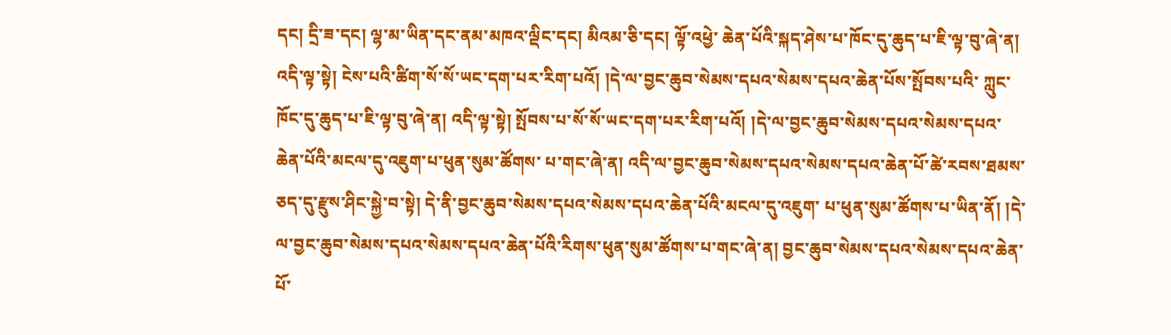དང། དྲི་ཟ་དང། ལྷ་མ་ཡིན་དང་ནམ་མཁའ་ལྡིང་དང། མིའམ་ཅི་དང། ལྟོ་འཕྱེ་ ཆེན་པོའི་སྐད་ཤེས་པ་ཁོང་དུ་ཆུད་པ་ཇི་ལྟ་བུ་ཞེ་ན། འདི་ལྟ་སྟེ། ངེས་པའི་ཚིག་སོ་སོ་ཡང་དག་པར་རིག་པའོ། །དེ་ལ་བྱང་ཆུབ་སེམས་དཔའ་སེམས་དཔའ་ཆེན་པོས་སྤོབས་པའི་ ཀླུང་ཁོང་དུ་ཆུད་པ་ཇི་ལྟ་བུ་ཞེ་ན། འདི་ལྟ་སྟེ། སྤོབས་པ་སོ་སོ་ཡང་དག་པར་རིག་པའོ། །དེ་ལ་བྱང་ཆུབ་སེམས་དཔའ་སེམས་དཔའ་ཆེན་པོའི་མངལ་དུ་འཇུག་པ་ཕུན་སུམ་ཚོགས་ པ་གང་ཞེ་ན། འདི་ལ་བྱང་ཆུབ་སེམས་དཔའ་སེམས་དཔའ་ཆེན་པོ་ཚེ་རབས་ཐམས་ཅད་དུ་རྫུས་ཤིང་སྐྱེ་བ་སྟེ། དེ་ནི་བྱང་ཆུབ་སེམས་དཔའ་སེམས་དཔའ་ཆེན་པོའི་མངལ་དུ་འཇུག་ པ་ཕུན་སུམ་ཚོགས་པ་ཡིན་ནོ། །དེ་ལ་བྱང་ཆུབ་སེམས་དཔའ་སེམས་དཔའ་ཆེན་པོའི་རིགས་ཕུན་སུམ་ཚོགས་པ་གང་ཞེ་ན། བྱང་ཆུབ་སེམས་དཔའ་སེམས་དཔའ་ཆེན་པོ་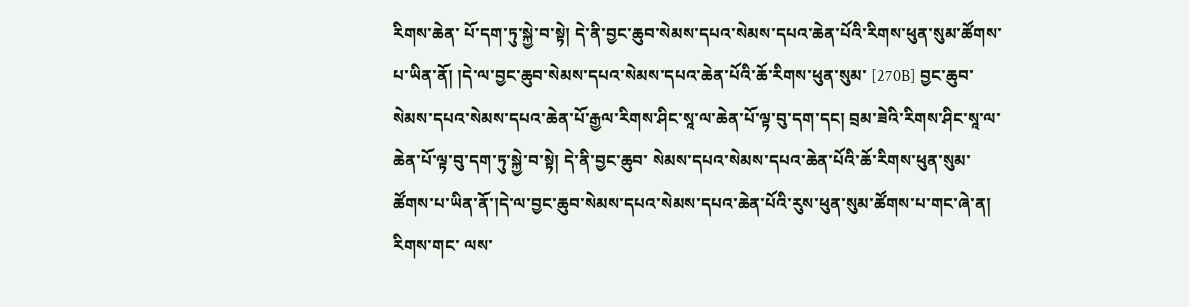རིགས་ཆེན་ པོ་དག་ཏུ་སྐྱེ་བ་སྟེ། དེ་ནི་བྱང་ཆུབ་སེམས་དཔའ་སེམས་དཔའ་ཆེན་པོའི་རིགས་ཕུན་སུམ་ཚོགས་པ་ཡིན་ནོ། །དེ་ལ་བྱང་ཆུབ་སེམས་དཔའ་སེམས་དཔའ་ཆེན་པོའི་ཆོ་རིགས་ཕུན་སུམ་ [270B] བྱང་ཆུབ་སེམས་དཔའ་སེམས་དཔའ་ཆེན་པོ་རྒྱལ་རིགས་ཤིང་སཱ་ལ་ཆེན་པོ་ལྟ་བུ་དག་དང། བྲམ་ཟེའི་རིགས་ཤིང་སཱ་ལ་ཆེན་པོ་ལྟ་བུ་དག་ཏུ་སྐྱེ་བ་སྟེ། དེ་ནི་བྱང་ཆུབ་ སེམས་དཔའ་སེམས་དཔའ་ཆེན་པོའི་ཆོ་རིགས་ཕུན་སུམ་ཚོགས་པ་ཡིན་ནོ་།དེ་ལ་བྱང་ཆུབ་སེམས་དཔའ་སེམས་དཔའ་ཆེན་པོའི་རུས་ཕུན་སུམ་ཚོགས་པ་གང་ཞེ་ན། རིགས་གང་ ལས་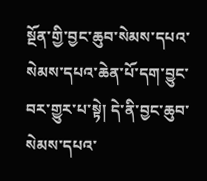སྔོན་གྱི་བྱང་ཆུབ་སེམས་དཔའ་སེམས་དཔའ་ཆེན་པོ་དག་བྱུང་བར་གྱུར་པ་སྟེ། དེ་ནི་བྱང་ཆུབ་སེམས་དཔའ་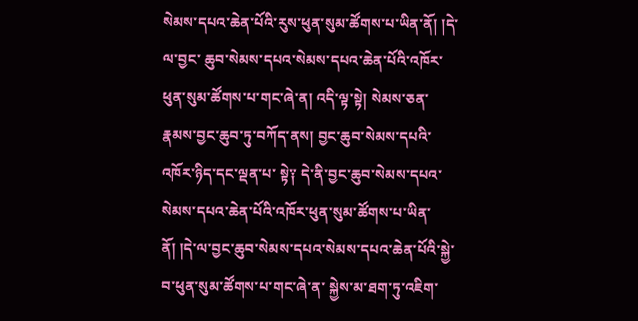སེམས་དཔའ་ཆེན་པོའི་རུས་ཕུན་སུམ་ཚོགས་པ་ཡིན་ནོ། །དེ་ལ་བྱང་ ཆུབ་སེམས་དཔའ་སེམས་དཔའ་ཆེན་པོའི་འཁོར་ཕུན་སུམ་ཚོགས་པ་གང་ཞེ་ན། འདི་ལྟ་སྟེ། སེམས་ཅན་རྣམས་བྱང་ཆུབ་ཏུ་བཀོད་ནས། བྱང་ཆུབ་སེམས་དཔའི་འཁོར་ཉིད་དང་ལྡན་པ་ སྟེ༑ དེ་ནི་བྱང་ཆུབ་སེམས་དཔའ་སེམས་དཔའ་ཆེན་པོའི་འཁོར་ཕུན་སུམ་ཚོགས་པ་ཡིན་ནོ། །དེ་ལ་བྱང་ཆུབ་སེམས་དཔའ་སེམས་དཔའ་ཆེན་པོའི་སྐྱེ་བ་ཕུན་སུམ་ཚོགས་པ་གང་ཞེ་ན་ སྐྱེས་མ་ཐག་ཏུ་འཇིག་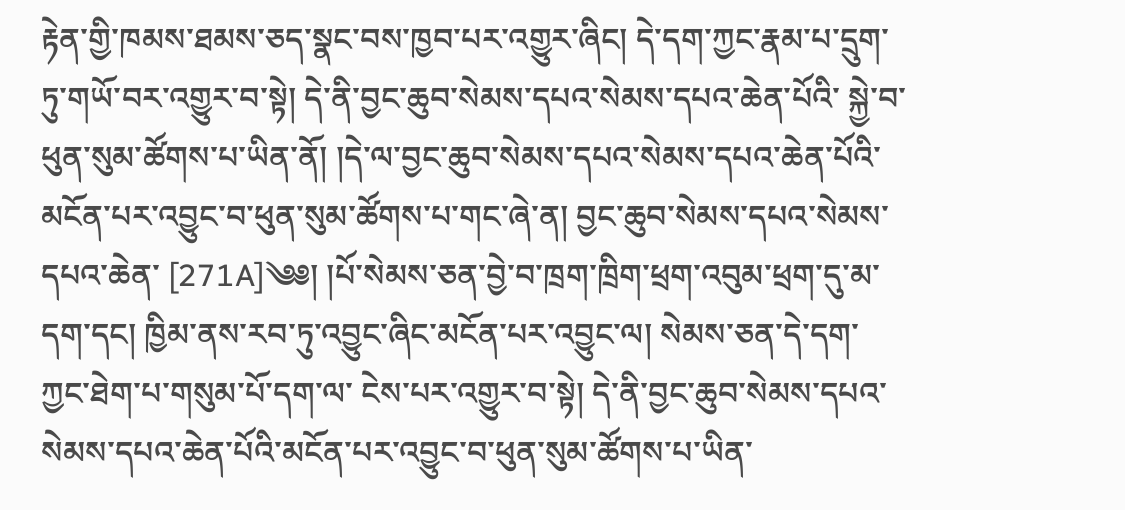རྟེན་གྱི་ཁམས་ཐམས་ཅད་སྣང་བས་ཁྱབ་པར་འགྱུར་ཞིང། དེ་དག་ཀྱང་རྣམ་པ་དྲུག་ཏུ་གཡོ་བར་འགྱུར་བ་སྟེ། དེ་ནི་བྱང་ཆུབ་སེམས་དཔའ་སེམས་དཔའ་ཆེན་པོའི་ སྐྱེ་བ་ཕུན་སུམ་ཚོགས་པ་ཡིན་ནོ། །དེ་ལ་བྱང་ཆུབ་སེམས་དཔའ་སེམས་དཔའ་ཆེན་པོའི་མངོན་པར་འབྱུང་བ་ཕུན་སུམ་ཚོགས་པ་གང་ཞེ་ན། བྱང་ཆུབ་སེམས་དཔའ་སེམས་དཔའ་ཆེན་ [271A]༄༅། །པོ་སེམས་ཅན་བྱེ་བ་ཁྲག་ཁྲིག་ཕྲག་འབུམ་ཕྲག་དུ་མ་དག་དང། ཁྱིམ་ནས་རབ་ཏུ་འབྱུང་ཞིང་མངོན་པར་འབྱུང་ལ། སེམས་ཅན་དེ་དག་ཀྱང་ཐེག་པ་གསུམ་པོ་དག་ལ་ ངེས་པར་འགྱུར་བ་སྟེ། དེ་ནི་བྱང་ཆུབ་སེམས་དཔའ་སེམས་དཔའ་ཆེན་པོའི་མངོན་པར་འབྱུང་བ་ཕུན་སུམ་ཚོགས་པ་ཡིན་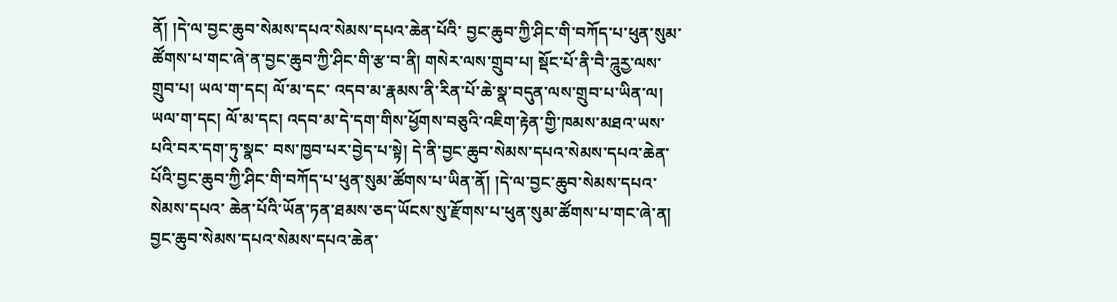ནོ། །དེ་ལ་བྱང་ཆུབ་སེམས་དཔའ་སེམས་དཔའ་ཆེན་པོའི་ བྱང་ཆུབ་ཀྱི་ཤིང་གི་བཀོད་པ་ཕུན་སུམ་ཚོགས་པ་གང་ཞེ་ན་བྱང་ཆུབ་ཀྱི་ཤིང་གི་རྩ་བ་ནི། གསེར་ལས་གྲུབ་པ། སྡོང་པོ་ནི་བཻ་ཌཱུརྱ་ལས་གྲུབ་པ། ཡལ་ག་དང། ལོ་མ་དང་ འདབ་མ་རྣམས་ནི་རིན་པོ་ཆེ་སྣ་བདུན་ལས་གྲུབ་པ་ཡིན་ལ། ཡལ་ག་དང། ལོ་མ་དང། འདབ་མ་དེ་དག་གིས་ཕྱོགས་བཅུའི་འཇིག་རྟེན་གྱི་ཁམས་མཐའ་ཡས་པའི་བར་དག་ཏུ་སྣང་ བས་ཁྱབ་པར་བྱེད་པ་སྟེ། དེ་ནི་བྱང་ཆུབ་སེམས་དཔའ་སེམས་དཔའ་ཆེན་པོའི་བྱང་ཆུབ་ཀྱི་ཤིང་གི་བཀོད་པ་ཕུན་སུམ་ཚོགས་པ་ཡིན་ནོ། །དེ་ལ་བྱང་ཆུབ་སེམས་དཔའ་སེམས་དཔའ་ ཆེན་པོའི་ཡོན་ཏན་ཐམས་ཅད་ཡོངས་སུ་རྫོགས་པ་ཕུན་སུམ་ཚོགས་པ་གང་ཞེ་ན། བྱང་ཆུབ་སེམས་དཔའ་སེམས་དཔའ་ཆེན་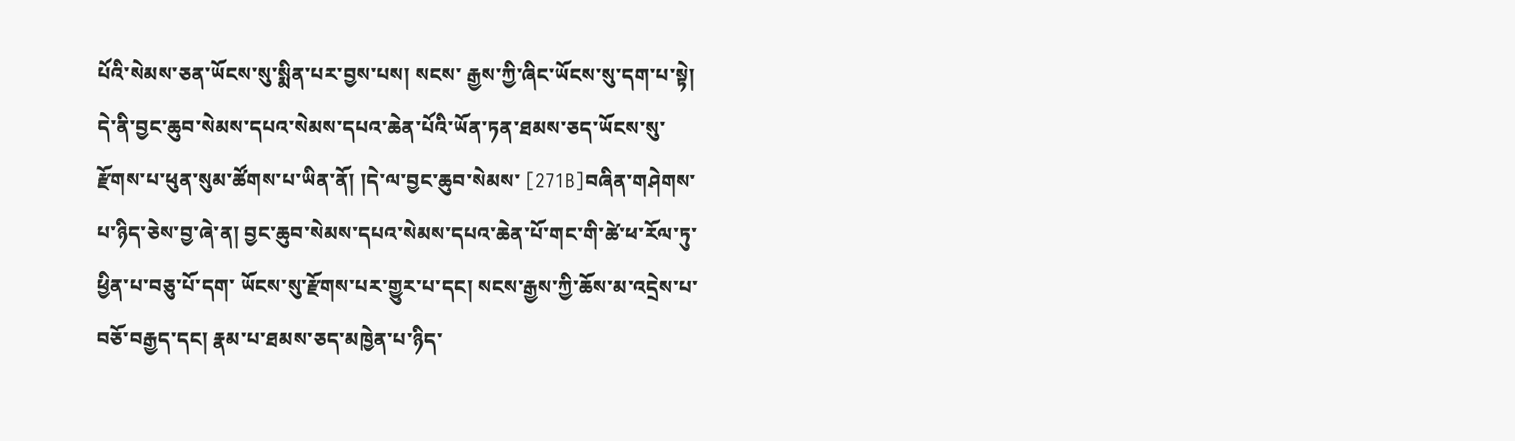པོའི་སེམས་ཅན་ཡོངས་སུ་སྨིན་པར་བྱས་པས། སངས་ རྒྱས་ཀྱི་ཞིང་ཡོངས་སུ་དག་པ་སྟེ། དེ་ནི་བྱང་ཆུབ་སེམས་དཔའ་སེམས་དཔའ་ཆེན་པོའི་ཡོན་ཏན་ཐམས་ཅད་ཡོངས་སུ་རྫོགས་པ་ཕུན་སུམ་ཚོགས་པ་ཡིན་ནོ། །དེ་ལ་བྱང་ཆུབ་སེམས་ [271B]བཞིན་གཤེགས་པ་ཉིད་ཅེས་བྱ་ཞེ་ན། བྱང་ཆུབ་སེམས་དཔའ་སེམས་དཔའ་ཆེན་པོ་གང་གི་ཚེ་ཕ་རོལ་ཏུ་ཕྱིན་པ་བཅུ་པོ་དག་ ཡོངས་སུ་རྫོགས་པར་གྱུར་པ་དང། སངས་རྒྱས་ཀྱི་ཆོས་མ་འདྲེས་པ་བཅོ་བརྒྱད་དང། རྣམ་པ་ཐམས་ཅད་མཁྱེན་པ་ཉིད་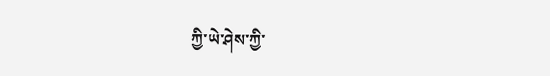ཀྱི་ཡེ་ཤེས་ཀྱི་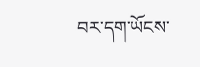བར་དག་ཡོངས་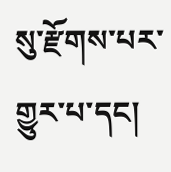སུ་རྫོགས་པར་གྱུར་པ་དང།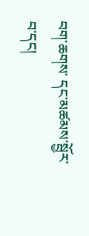བག་ཆགས་ དང་མཚམས་སྦྱོར་བ་དང།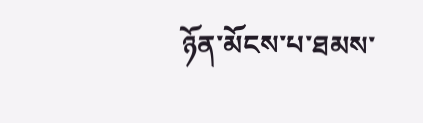ཉོན་མོངས་པ་ཐམས་